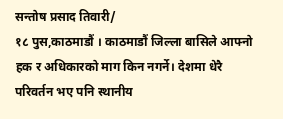सन्तोष प्रसाद तिवारी/
१८ पुस,काठमाडौं । काठमाडौं जिल्ला बासिले आफ्नो हक र अधिकारको माग किन नगर्ने। देशमा धेरै परिवर्तन भए पनि स्थानीय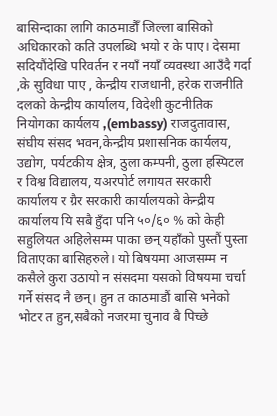बासिन्दाका लागि काठमाडौँ जिल्ला बासिको अधिकारको कति उपलब्धि भयो र के पाए। देसमा सदियौंदेखि परिवर्तन र नयाँ नयाँ व्यवस्था आउँदै गर्दा ,के सुविधा पाए , केन्द्रीय राजधानी, हरेक राजनीति दलको केन्द्रीय कार्यालय, विदेशी कुटनीतिक नियोगका कार्यलय ,(embassy) राजदुतावास, संघीय संसद भवन,केन्द्रीय प्रशासनिक कार्यलय, उद्योग, पर्यटकीय क्षेत्र, ठुला कम्पनी, ठुला हस्पिटल र विश्व विद्यालय, यअरपोर्ट लगायत सरकारी कार्यालय र ग्रैर सरकारी कार्यालयको केन्द्रीय कार्यालय यि सबै हुँदा पनि ५०/६० % को केही सहुलियत अहिलेसम्म पाका छन् यहाँको पुस्तौं पुस्ता विताएका बासिहरुले। यो बिषयमा आजसम्म न कसैले कुरा उठायो न संसदमा यसको विषयमा चर्चा गर्ने संसद नै छन्। हुन त काठमाडौं बासि भनेको भोटर त हुन,सबैको नजरमा चुनाव बै पिच्छे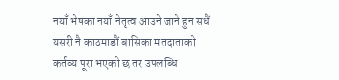नयाँ भेषका नयाँ नेतृत्व आउने जाने हुन सधैं यसरी नै काठमाडौं बासिका मतदाताको कर्तव्य पूरा भएको छ तर उपलब्धि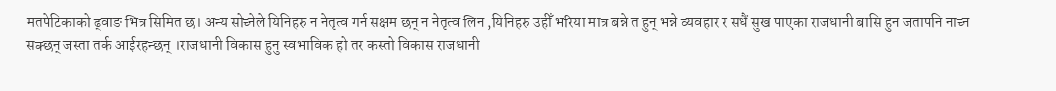मतपेटिकाको ढ्वाङ भित्र सिमित छ। अन्य सोच्नेले यिनिहरु न नेतृत्व गर्न सक्षम छन् न नेतृत्व लिन ,यिनिहरु उहीँ भरिया मात्र बन्ने त हुन् भन्ने व्यवहार र सधैं सुख पाएका राजधानी बासि हुन जतापनि नाच्न सक्छन् जस्ता तर्क आईरहन्छन् ।राजधानी विकास हुनु स्वभाविक हो तर कस्तो विकास राजधानी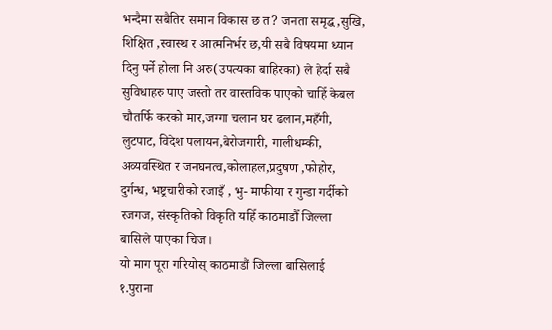भन्दैमा सबैतिर समान विकास छ त? जनता समृद्ध,सुखि, शिक्षित ,स्वास्थ र आत्मनिर्भर छ,यी सबै विषयमा ध्यान दिनु पर्ने होला नि अरु(उपत्यका बाहिरका) ले हेर्दा सबै सुविधाहरु पाए जस्तो तर वास्तविक पाएको चाहिँ केबल चौतर्फि करको मार,जग्गा चलान घर ढलान,महँगी, लुटपाट, विदेश पलायन,बेरोजगारी, गालीधम्की, अव्यवस्थित र जनघनत्व,कोलाहल,प्रदुषण ,फोहोर, दुर्गन्ध, भष्ट्रचारीको रजाइँ , भु- माफीया र गुन्डा गर्दीको रजगज, संस्कृतिको विकृति यहिँ काठमाडौँ जिल्ला बासिले पाएका चिज।
यो माग पूरा गरियोस् काठमाडौं जिल्ला बासिलाई
१.पुराना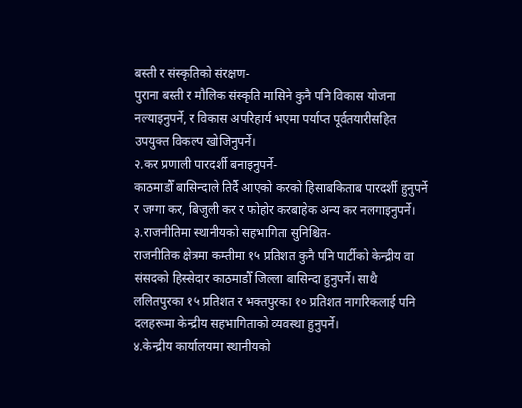बस्ती र संस्कृतिको संरक्षण-
पुराना बस्ती र मौलिक संस्कृति मासिने कुनै पनि विकास योजना नल्याइनुपर्ने, र विकास अपरिहार्य भएमा पर्याप्त पूर्वतयारीसहित उपयुक्त विकल्प खोजिनुपर्ने।
२.कर प्रणाली पारदर्शी बनाइनुपर्ने-
काठमाडौँ बासिन्दाले तिर्दै आएको करको हिसाबकिताब पारदर्शी हुनुपर्ने र जग्गा कर, बिजुली कर र फोहोर करबाहेक अन्य कर नलगाइनुपर्ने।
३.राजनीतिमा स्थानीयको सहभागिता सुनिश्चित-
राजनीतिक क्षेत्रमा कम्तीमा १५ प्रतिशत कुनै पनि पार्टीको केन्द्रीय वा संसदको हिस्सेदार काठमाडौँ जिल्ला बासिन्दा हुनुपर्ने। साथै ललितपुरका १५ प्रतिशत र भक्तपुरका १० प्रतिशत नागरिकलाई पनि दलहरूमा केन्द्रीय सहभागिताको व्यवस्था हुनुपर्ने।
४.केन्द्रीय कार्यालयमा स्थानीयको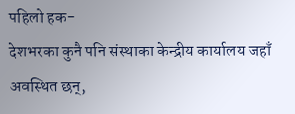पहिलो हक-
देशभरका कुनै पनि संस्थाका केन्द्रीय कार्यालय जहाँ अवस्थित छन्,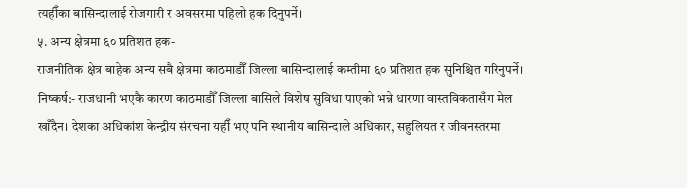त्यहीँका बासिन्दालाई रोजगारी र अवसरमा पहिलो हक दिनुपर्ने।
५. अन्य क्षेत्रमा ६० प्रतिशत हक-
राजनीतिक क्षेत्र बाहेक अन्य सबै क्षेत्रमा काठमाडौँ जिल्ला बासिन्दालाई कम्तीमा ६० प्रतिशत हक सुनिश्चित गरिनुपर्ने।
निष्कर्ष:- राजधानी भएकै कारण काठमाडौँ जिल्ला बासिले विशेष सुविधा पाएको भन्ने धारणा वास्तविकतासँग मेल खाँदैन। देशका अधिकांश केन्द्रीय संरचना यहीँ भए पनि स्थानीय बासिन्दाले अधिकार, सहुलियत र जीवनस्तरमा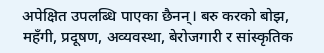अपेक्षित उपलब्धि पाएका छैनन्। बरु करको बोझ, महँगी, प्रदूषण, अव्यवस्था, बेरोजगारी र सांस्कृतिक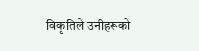विकृतिले उनीहरूको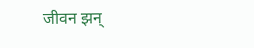जीवन झन्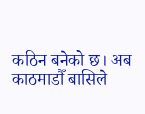कठिन बनेको छ। अब काठमाडौँ बासिले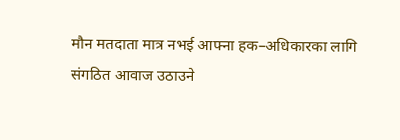मौन मतदाता मात्र नभई आफ्ना हक–अधिकारका लागि संगठित आवाज उठाउने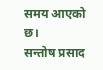समय आएको छ।
सन्तोष प्रसाद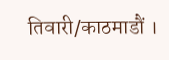तिवारी/काठमाडौं ।